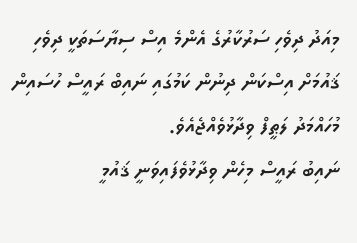މިއަދު ދިވެހި ސަރުކާރުގެ އެންމެ އިސް ސިޔާސަތަކީ ދިވެހި ޤައުމަށް އިސްކަން ދިނުން ކަމުގައި ނައިބް ރައީސް ހުސައިން މުހައްމަދު ލަޠީފް ވިދާޅުވެއްޖެއެވެ.
ނައިބު ރައީސް މިހެން ވިދާޅުވެފައިވަނީ ޤައުމީ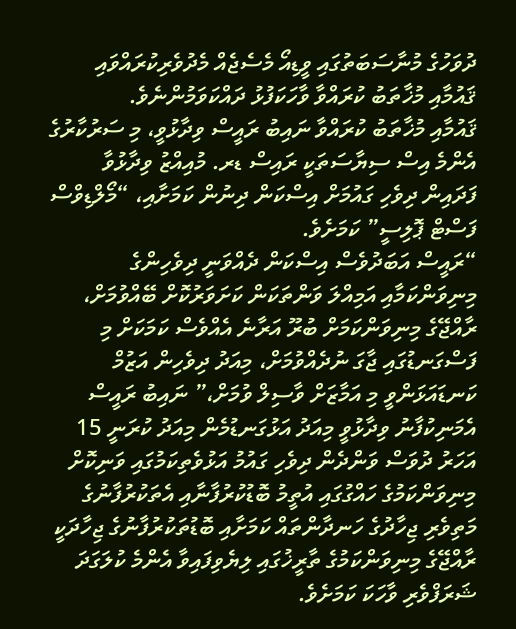ދުވަހުގެ މުނާސަބަތުގައި ވީޑިއޯ މެސެޖެއް މެދުވެރިކުރައްވައި ޤައުމާއި މުޚާތަބު ކުރައްވާ ވާހަކަފުޅު ދައްކަވަމުންނެވެ.
ޤައުމާއި މުޚާތަބު ކުރައްވާ ނައިބު ރައީސް ވިދާޅުވީ، މި ސަރުކާރުގެ އެންމެ އިސް ސިޔާސަތަކީ ރައިސް ޑރ. މުއިއްޒު ވިދާޅުވާ ފަދައިން ދިވެހި ގައުމަށް އިސްކަން ދިނުން ކަމަށާއި، “މޯލްޑިވްސް ފަސްޓް ޕޮލިސީ” ކަމަށެވެ.
“ރައީސް އަބަދުވެސް އިސްކަން ދެއްވަނީ ދިވެހިންގެ މިނިވަންކަމާއި އަމިއްލަ ވަންތަކަން ކަށަވަރުކޮށް ބޭއްވުމަށް، ރާއްޖޭގެ މިނިވަންކަމަށް ބުރޫ އަރާނެ އެއްވެސް ކަމަކަށް މި ފަސްގަނޑުގައި ޖާގަ ނުދެއްވުމަށް، މިއަދު ދިވެހިން އަޒުމް ކަނޑައަޅަންވީ މި އަމާޒަށް ވާސިލް ވުމަށް،” ނައިބު ރައީސް
އެމަނިކުފާނު ވިދާޅުވީ މިއަދު އަޅުގަނޑުމެން މިއަދު ކުރަނީ 15 އަހަރު ދުވަސް ވަންދެން ދިވެހި ގައުމު އަޅުވެތިކަމުގައި ވަނިކޮށް މިނިވަންކަމުގެ ހައްގުގައި އުތީމު ބޮޑުކުރުފާނާއި އެތަކުރުފާނުގެ މަތިވެރި ޖިހާދުގެ ހަނދާންތައް ކަމަށާއި ބޮޑުތަކުރުފާނުގެ ޖިހާދަކީ ރާއްޖޭގެ މިނިވަންކަމުގެ ތާރީޚުގައި ލިޔެވިފައިވާ އެންމެ ކުލަގަދަ ޝަރަފްވެރި ވާހަކަ ކަމަށެވެ.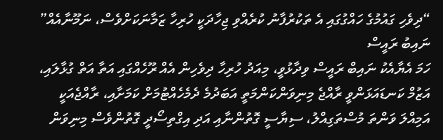“ދިވެހި ގައުމުގެ ހައްގުގައި އެ ތަކުރުފާނު ކުރެއްވި ޖިހާދަކީ ހުރިހާ ޒަމާނަކަށްވެސް، ނަމޫނާއެއް” ނައިބު ރައީސް
ހަމަ އެޔާއެކު ނައިބް ރައީސް ވިދާޅުވީ، މިއަދު ހުރިހާ ދިވެހިން އެއް ރޫހެއްގައި އަތާ އަތް ގުޅާލައި، އަޒުމް ކަނޑައަޅަންވީ ރާއްޖެ މިނިވަންކަންމަތީ އަބަދުމެ ދެމެހެއްޓުމަށް ކަމަށާއި، ރާއްޖެއަކީ އަމިއްލަ ވަންތަ މުސްތަގިއްލު، ސިޔާސީ ގޮތުންނާއި އަދި އިގްތިސޯދީ ގޮތުންވެސް މިނިވަން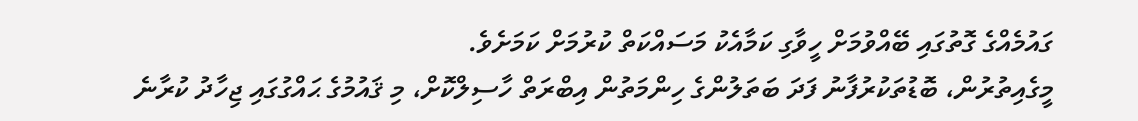ގައުމެއްގެ ގޮތުގައި ބޭއްވުމަށް ހީވާގި ކަމާއެކު މަސައްކަތް ކުރުމަށް ކަމަށެވެ.
މީގެއިތުރުން، ބޮޑުތަކުރުފާނު ފަދަ ބަތަލުންގެ ހިންމަތުން އިބްރަތް ހާސިލްކޮށް، މި ޤައުމުގެ ޙައްގުގައި ޖިހާދު ކުރާނެ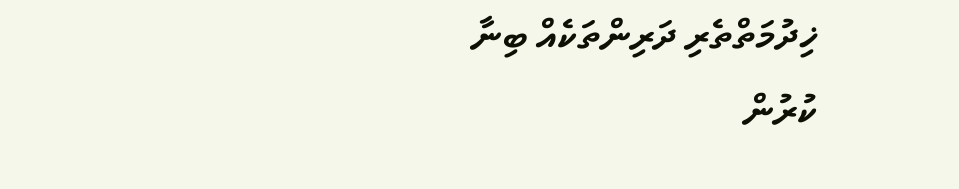ޚިދުމަތްތެރި ދަރިންތަކެއް ބިނާ ކުރުން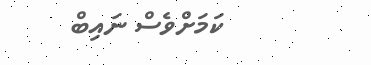ކަމަށްވެސް ނައިބް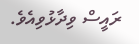ރައީސް ވިދާޅުވިއެވެ.